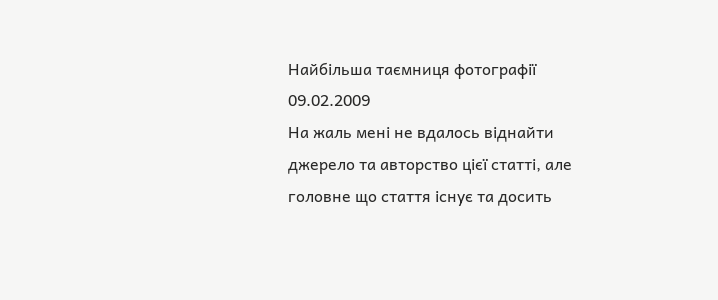Найбільша таємниця фотографії
09.02.2009
На жаль мені не вдалось віднайти джерело та авторство цієї статті, але головне що стаття існує та досить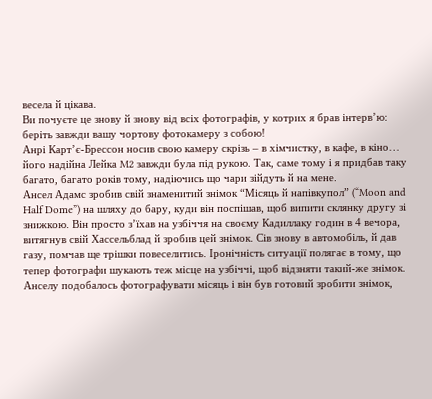весела й цікава.
Ви почуєте це знову й знову від всіх фотографів, у котрих я брав інтерв’ю: беріть завжди вашу чортову фотокамеру з собою!
Анрі Карт’є-Брессон носив свою камеру скрізь – в хімчистку, в кафе, в кіно… його надійна Лейка M2 завжди була під рукою. Так, саме тому і я придбав таку багато, багато років тому, надіючись що чари зійдуть й на мене.
Ансел Адамс зробив свій знаменитий знімок “Місяць й напівкупол” (“Moon and Half Dome”) на шляху до бару, куди він поспішав, щоб випити склянку другу зі знижкою. Він просто з’їхав на узбіччя на своєму Кадиллаку годин в 4 вечора, витягнув свій Хассельблад й зробив цей знімок. Сів знову в автомобіль, й дав газу, помчав ще трішки повеселитись. Іронічність ситуації полягає в тому, що тепер фотографи шукають теж місце на узбіччі, щоб відзняти такий-же знімок. Анселу подобалось фотографувати місяць і він був готовий зробити знімок,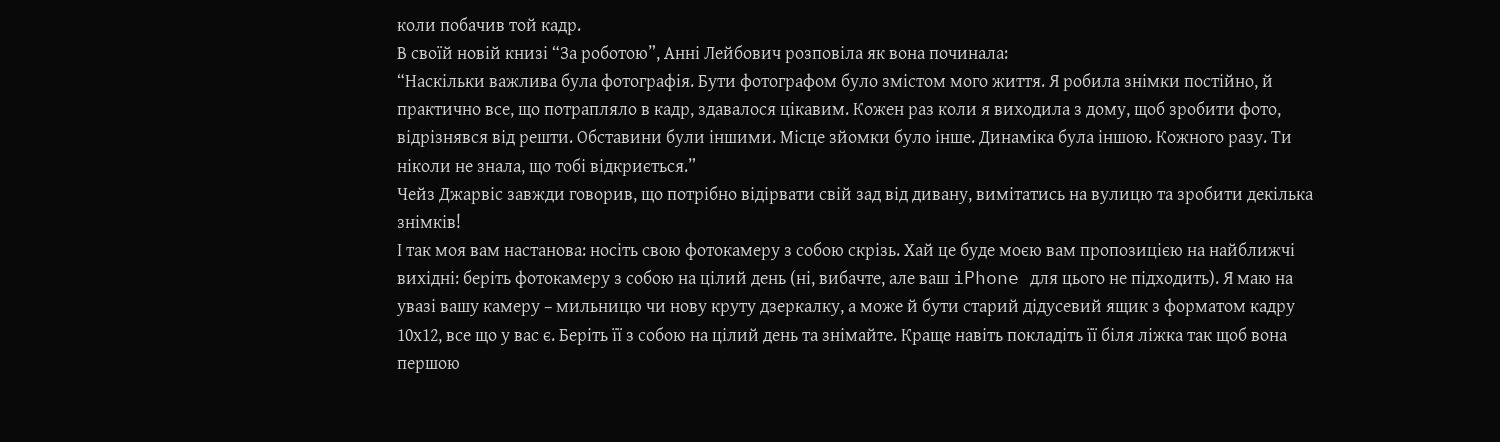коли побачив той кадр.
В своїй новій книзі “За роботою”, Анні Лейбович розповіла як вона починала:
“Наскільки важлива була фотографія. Бути фотографом було змістом мого життя. Я робила знімки постійно, й практично все, що потрапляло в кадр, здавалося цікавим. Кожен раз коли я виходила з дому, щоб зробити фото, відрізнявся від решти. Обставини були іншими. Місце зйомки було інше. Динаміка була іншою. Кожного разу. Ти ніколи не знала, що тобі відкриється.”
Чейз Джарвіс завжди говорив, що потрібно відірвати свій зад від дивану, вимітатись на вулицю та зробити декілька знімків!
І так моя вам настанова: носіть свою фотокамеру з собою скрізь. Хай це буде моєю вам пропозицією на найближчі вихідні: беріть фотокамеру з собою на цілий день (ні, вибачте, але ваш iPhone для цього не підходить). Я маю на увазі вашу камеру – мильницю чи нову круту дзеркалку, а може й бути старий дідусевий ящик з форматом кадру 10х12, все що у вас є. Беріть її з собою на цілий день та знімайте. Краще навіть покладіть її біля ліжка так щоб вона першою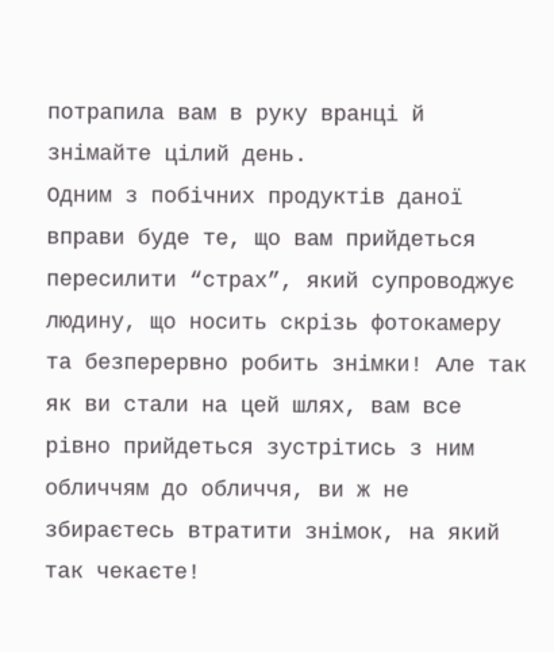потрапила вам в руку вранці й знімайте цілий день.
Одним з побічних продуктів даної вправи буде те, що вам прийдеться пересилити “страх”, який супроводжує людину, що носить скрізь фотокамеру та безперервно робить знімки! Але так як ви стали на цей шлях, вам все рівно прийдеться зустрітись з ним обличчям до обличчя, ви ж не збираєтесь втратити знімок, на який так чекаєте!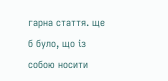гарна стаття. ще б було, що із собою носити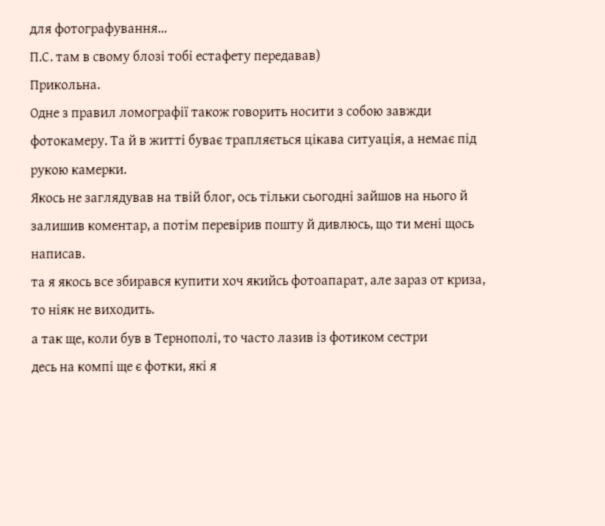для фотографування…
П.С. там в свому блозі тобі естафету передавав)
Прикольна.
Одне з правил ломографії також говорить носити з собою завжди фотокамеру. Та й в житті буває трапляється цікава ситуація, а немає під рукою камерки.
Якось не заглядував на твій блог, ось тільки сьогодні зайшов на нього й залишив коментар, а потім перевірив пошту й дивлюсь, що ти мені щось написав.
та я якось все збирався купити хоч якийсь фотоапарат, але зараз от криза, то ніяк не виходить.
а так ще, коли був в Тернополі, то часто лазив із фотиком сестри
десь на компі ще є фотки, які я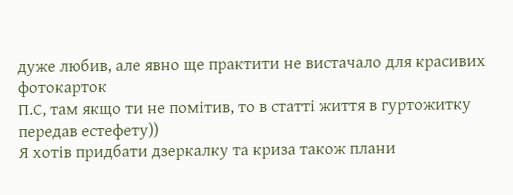дуже любив, але явно ще практити не вистачало для красивих фотокарток
П.С, там якщо ти не помітив, то в статті життя в гуртожитку передав естефету))
Я хотів придбати дзеркалку та криза також плани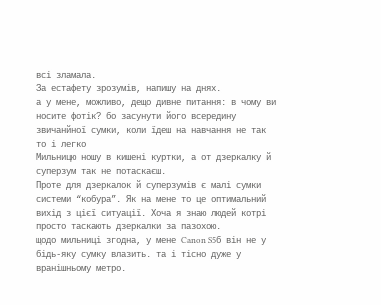всі зламала.
За естафету зрозумів, напишу на днях.
а у мене, можливо, дещо дивне питання: в чому ви носите фотік? бо засунути його всередину звичанйної сумки, коли їдеш на навчання не так то і легко
Мильницю ношу в кишені куртки, а от дзеркалку й суперзум так не потаскаєш.
Проте для дзеркалок й суперзумів є малі сумки системи “кобура”. Як на мене то це оптимальний вихід з цієї ситуації. Хоча я знаю людей котрі просто таскають дзеркалки за пазохою.
щодо мильниці згодна, у мене Canon S5б він не у бідь-яку сумку влазить. та і тісно дуже у вранішньому метро.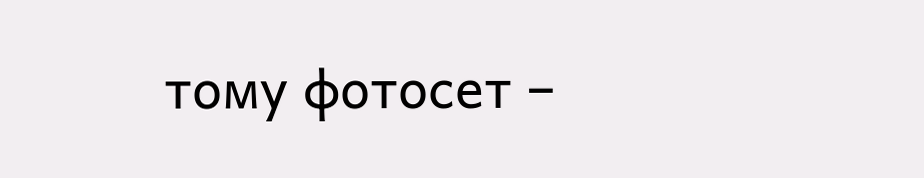тому фотосет –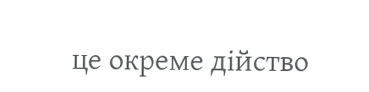це окреме дійство